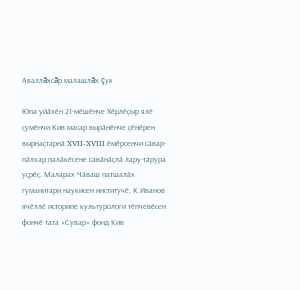Аваллăхсăр малашлăх çук

Юпа уйӑхӗн 21-мӗшӗнче Хӗрлӗҫыр ялӗ ҫумӗнчи Кив масар вырӑнӗнче ҫӗнӗрен вырнаҫтарнӑ XVII-XVIII ӗмӗрсенчи сӑвар-пӑлхар палӑкӗсене савӑнӑҫлӑ лару-тӑрура уҫрӗҫ. Маларах Чӑваш патшалӑх гуманитари наукисен институчӗ, К.Иванов ячӗллӗ историпе культурологи тӗпчевӗсен фончӗ тата «Сувар» фонд Кив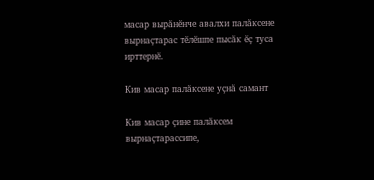масар вырӑнӗнче авалхи палӑксене вырнаҫтарас тӗлӗшпе пысӑк ӗҫ туса ирттернӗ.

Кив масар палӑксене уҫнӑ самант

Кив масар ҫине палӑксем вырнаҫтарассипе,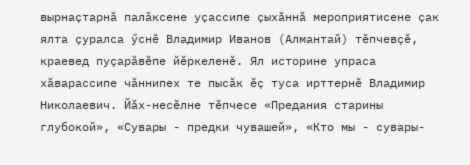вырнаҫтарнӑ палӑксене уҫассипе ҫыхӑннӑ мероприятисене ҫак ялта ҫуралса ӳснӗ Владимир Иванов (Алмантай) тӗпчевҫӗ, краевед пуҫарӑвӗпе йӗркеленӗ. Ял историне упраса хӑварассипе чӑннипех те пысӑк ӗҫ туса ирттернӗ Владимир Николаевич. Йӑх-несӗлне тӗпчесе «Предания старины глубокой», «Сувары - предки чувашей», «Кто мы - сувары-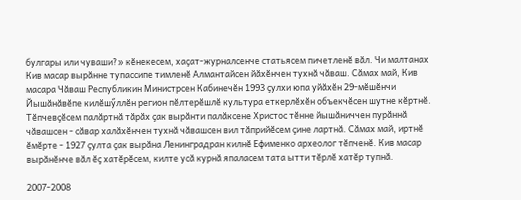булгары или чуваши?» кӗнекесем, хаҫат-журналсенче статьясем пичетленӗ вӑл. Чи малтанах Кив масар вырӑнне тупассипе тимленӗ Алмантайсен йӑхӗнчен тухнӑ чӑваш. Сӑмах май, Кив масара Чӑваш Республикин Министрсен Кабинечӗн 1993 ҫулхи юпа уйӑхӗн 29-мӗшӗнчи Йышӑнӑвӗпе килӗшӳллӗн регион пӗлтерӗшлӗ культура еткерлӗхӗн объекчӗсен шутне кӗртнӗ. Тӗпчевҫӗсем палӑртнӑ тӑрӑх ҫак вырӑнти палӑксене Христос тӗнне йышӑниччен пурӑннӑ чӑвашсен - сӑвар халӑхӗнчен тухнӑ чӑвашсен вил тӑприйӗсем ҫине лартнӑ. Сӑмах май, иртнӗ ӗмӗрте - 1927 ҫулта ҫак вырӑна Ленинградран килнӗ Ефименко археолог тӗпченӗ. Кив масар вырӑнӗнче вӑл ӗҫ хатӗрӗсем, килте усӑ курнӑ япаласем тата ытти тӗрлӗ хатӗр тупнӑ.

2007-2008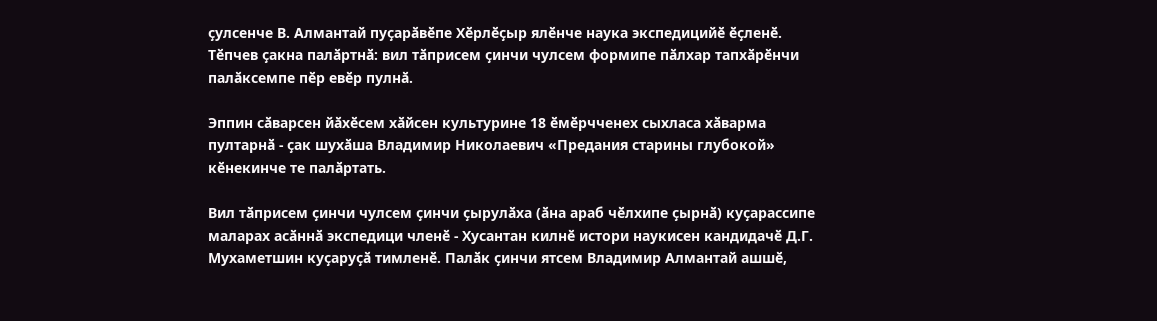ҫулсенче В. Алмантай пуҫарӑвӗпе Хӗрлӗҫыр ялӗнче наука экспедицийӗ ӗҫленӗ. Тӗпчев ҫакна палӑртнӑ: вил тӑприсем ҫинчи чулсем формипе пӑлхар тапхӑрӗнчи палӑксемпе пӗр евӗр пулнӑ.

Эппин сӑварсен йӑхӗсем хӑйсен культурине 18 ӗмӗрчченех сыхласа хӑварма пултарнӑ - ҫак шухӑша Владимир Николаевич «Предания старины глубокой» кӗнекинче те палӑртать.

Вил тӑприсем ҫинчи чулсем ҫинчи ҫырулӑха (ӑна араб чӗлхипе ҫырнӑ) куҫарассипе маларах асӑннӑ экспедици членӗ - Хусантан килнӗ истори наукисен кандидачӗ Д.Г. Мухаметшин куҫаруҫӑ тимленӗ. Палӑк ҫинчи ятсем Владимир Алмантай ашшӗ,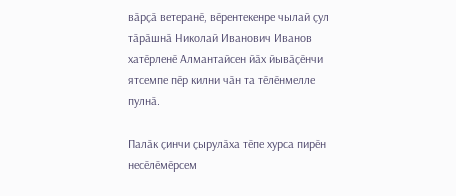вӑрҫӑ ветеранӗ, вӗрентекенре чылай ҫул тӑрӑшнӑ Николай Иванович Иванов хатӗрленӗ Алмантайсен йӑх йывӑҫӗнчи ятсемпе пӗр килни чӑн та тӗлӗнмелле пулнӑ.

Палӑк ҫинчи ҫырулӑха тӗпе хурса пирӗн несӗлӗмӗрсем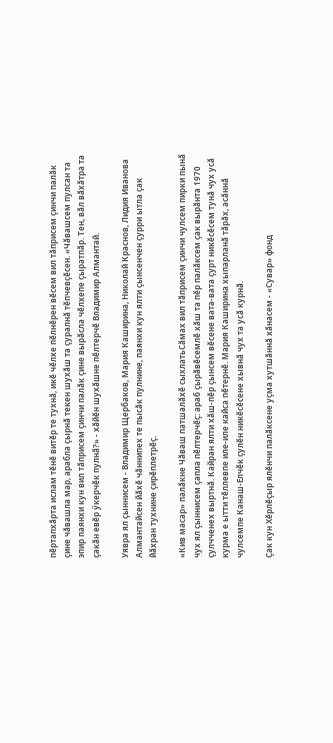пӗртапхӑрта ислам тӗнӗ витӗр те тухнӑ, икӗ чӗлхе пӗлнӗрен вӗсем вил тӑприсем ҫинчи палӑк ҫине чӑвашла мар, арабла ҫырнӑ текен шухӑш та ҫуралнӑ тӗпчевҫӗсен. «Чӑвашсем пулсан та эпир паянхи кун вил тӑприсем ҫинчи палӑк ҫине вырӑсла чӗлхепе ҫыратпӑр. Тен, вӑл вӑхӑтра та ҫакӑн евӗр ӳкерчӗк пулнӑ?» - хӑйӗн шухӑшне пӗлтерчӗ Владимир Алмантай.

Уявра ял ҫыннисем - Владимир Щербаков, Мария Каширина, Николай Краснов, Лидия Иванова Алмантайсен йӑхӗ чӑннипех те пысӑк пулнине, паянхи кун ялти ҫынсенчен ҫурри ытла ҫак йӑхран тухнине ҫирӗплетрӗҫ.

«Кив масар» палӑкне Чӑваш патшалӑхӗ сыхлатьСӑмах вил тӑприсем ҫинчи чулсем пирки пынӑ чух ял ҫыннисем ҫапла пӗлтерчӗҫ: араб ҫырӑвӗсемлӗ хӑш та пӗр палӑксем ҫак вырӑнта 1970 ҫулчченех выртнӑ. Кайран ялти хӑш-пӗр ҫынсем вӗсене вата-вата ҫурт никӗсӗсем тунӑ чух усӑ курма е ытти тӗллевпе иле-иле кайса пӗтернӗ. Мария Каширина хыпарланӑ тӑрӑх, асӑннӑ чулсемпе Канаш-Елчӗк ҫулӗн никӗсӗсене хывнӑ чух та усӑ курнӑ.

Ҫак кун Хӗрлӗҫыр ялӗнчи палӑксене уҫма хутшӑннӑ хӑнасем - «Сувар» фонд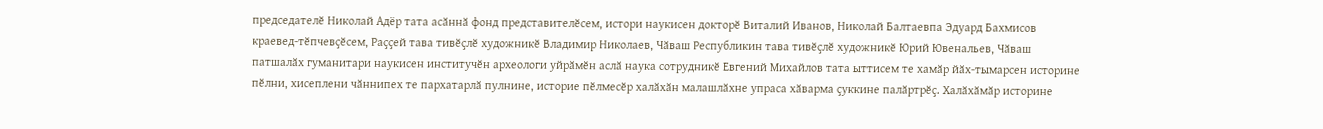председателӗ Николай Адёр тата асӑннӑ фонд представителӗсем, истори наукисен докторӗ Виталий Иванов, Николай Балтаевпа Эдуард Бахмисов краевед-тӗпчевҫӗсем, Раҫҫей тава тивӗҫлӗ художникӗ Владимир Николаев, Чӑваш Республикин тава тивӗҫлӗ художникӗ Юрий Ювенальев, Чӑваш патшалӑх гуманитари наукисен институчӗн археологи уйрӑмӗн аслӑ наука сотрудникӗ Евгений Михайлов тата ыттисем те хамӑр йӑх-тымарсен историне пӗлни, хисеплени чӑннипех те пархатарлӑ пулнине, историе пӗлмесӗр халӑхӑн малашлӑхне упраса хӑварма ҫуккине палӑртрӗҫ. Халӑхӑмӑр историне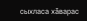сыхласа хӑварас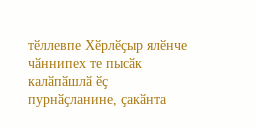тӗллевпе Хӗрлӗҫыр ялӗнче чӑннипех те пысӑк калӑпӑшлӑ ӗҫ пурнӑҫланине, ҫакӑнта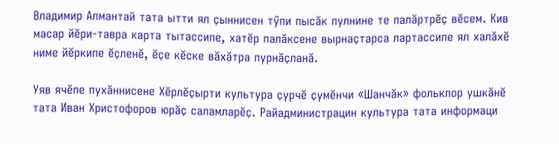Владимир Алмантай тата ытти ял ҫыннисен тӳпи пысӑк пулнине те палӑртрӗҫ вӗсем. Кив масар йӗри-тавра карта тытассипе, хатӗр палӑксене вырнаҫтарса лартассипе ял халӑхӗ ниме йӗркипе ӗҫленӗ, ӗҫе кӗске вӑхӑтра пурнӑҫланӑ.

Уяв ячӗпе пухӑннисене Хӗрлӗҫырти культура ҫурчӗ ҫумӗнчи «Шанчӑк» фольклор ушкӑнӗ тата Иван Христофоров юрӑҫ саламларӗҫ. Райадминистрацин культура тата информаци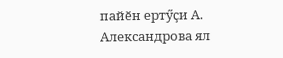пайӗн ертӳҫи А. Александрова ял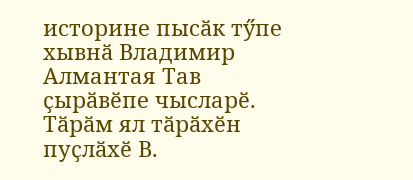историне пысӑк тӳпе хывнӑ Владимир Алмантая Тав ҫырӑвӗпе чысларӗ. Тӑрӑм ял тӑрӑхӗн пуҫлӑхӗ В.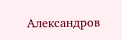Александров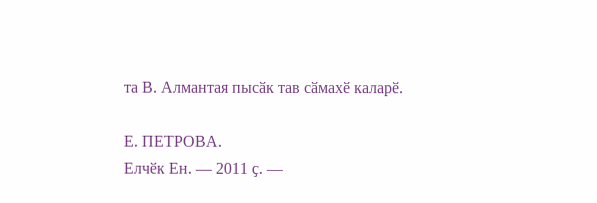та В. Алмантая пысӑк тав сӑмахӗ каларӗ.

Е. ПЕТРОВА.
Елчӗк Ен. — 2011 ҫ. —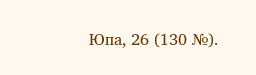Юпа, 26 (130 №).